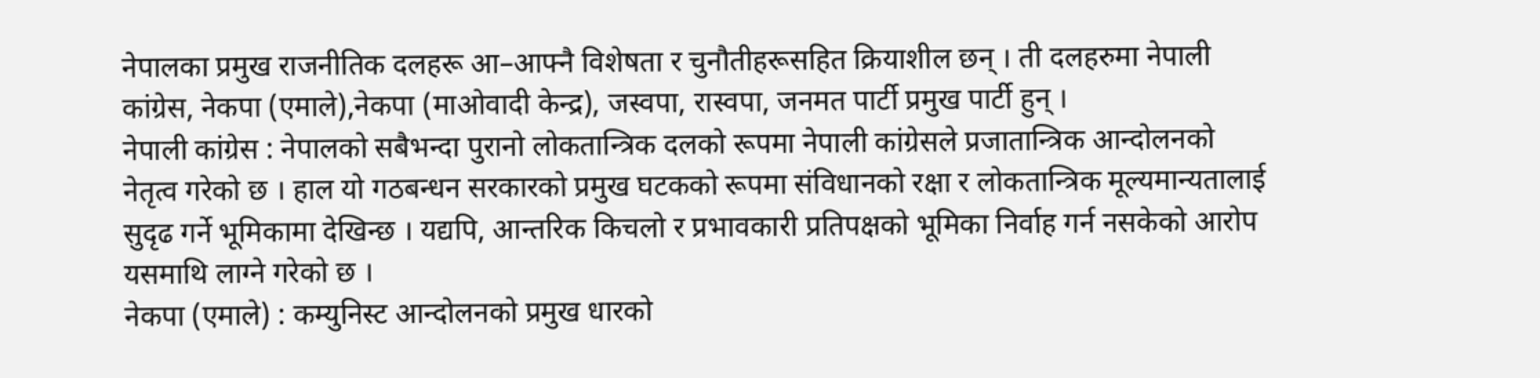नेपालका प्रमुख राजनीतिक दलहरू आ–आफ्नै विशेषता र चुनौतीहरूसहित क्रियाशील छन् । ती दलहरुमा नेपाली कांग्रेस, नेकपा (एमाले),नेकपा (माओवादी केन्द्र), जस्वपा, रास्वपा, जनमत पार्टी प्रमुख पार्टी हुन् ।
नेपाली कांग्रेस : नेपालको सबैभन्दा पुरानो लोकतान्त्रिक दलको रूपमा नेपाली कांग्रेसले प्रजातान्त्रिक आन्दोलनको नेतृत्व गरेको छ । हाल यो गठबन्धन सरकारको प्रमुख घटकको रूपमा संविधानको रक्षा र लोकतान्त्रिक मूल्यमान्यतालाई सुदृढ गर्ने भूमिकामा देखिन्छ । यद्यपि, आन्तरिक किचलो र प्रभावकारी प्रतिपक्षको भूमिका निर्वाह गर्न नसकेको आरोप यसमाथि लाग्ने गरेको छ ।
नेकपा (एमाले) : कम्युनिस्ट आन्दोलनको प्रमुख धारको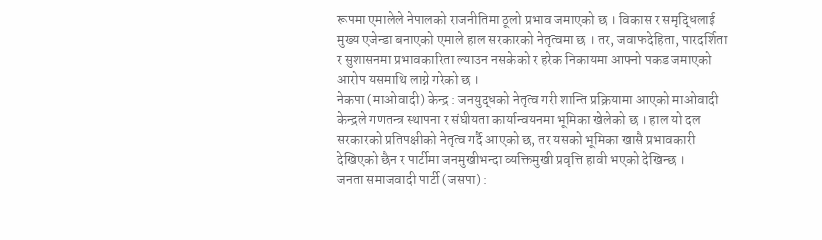रूपमा एमालेले नेपालको राजनीतिमा ठूलो प्रभाव जमाएको छ । विकास र समृद्धिलाई मुख्य एजेन्डा बनाएको एमाले हाल सरकारको नेतृत्वमा छ । तर, जवाफदेहिता, पारदर्शिता र सुशासनमा प्रभावकारिता ल्याउन नसकेको र हरेक निकायमा आफ्नो पकड जमाएको आरोप यसमाथि लाग्ने गरेको छ ।
नेकपा (माओवादी) केन्द्र : जनयुद्धको नेतृत्व गरी शान्ति प्रक्रियामा आएको माओवादी केन्द्रले गणतन्त्र स्थापना र संघीयता कार्यान्वयनमा भूमिका खेलेको छ । हाल यो दल सरकारको प्रतिपक्षीको नेतृत्व गर्दै आएको छ, तर यसको भूमिका खासै प्रभावकारी देखिएको छैन र पार्टीमा जनमुखीभन्दा व्यक्तिमुखी प्रवृत्ति हावी भएको देखिन्छ ।
जनता समाजवादी पार्टी (जसपा) :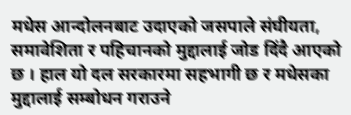मधेस आन्दोलनबाट उदाएको जसपाले संघीयता, समावेशिता र पहिचानको मुद्दालाई जोड दिंदै आएको छ । हाल यो दल सरकारमा सहभागी छ र मधेसका मुद्दालाई सम्बोधन गराउने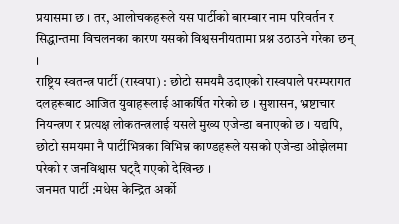प्रयासमा छ । तर, आलोचकहरूले यस पार्टीको बारम्बार नाम परिवर्तन र सिद्धान्तमा विचलनका कारण यसको विश्वसनीयतामा प्रश्न उठाउने गरेका छन् ।
राष्ट्रिय स्वतन्त्र पार्टी (रास्वपा) : छोटो समयमै उदाएको रास्वपाले परम्परागत दलहरूबाट आजित युवाहरूलाई आकर्षित गरेको छ । सुशासन, भ्रष्टाचार नियन्त्रण र प्रत्यक्ष लोकतन्त्रलाई यसले मुख्य एजेन्डा बनाएको छ । यद्यपि, छोटो समयमा नै पार्टीभित्रका विभिन्न काण्डहरूले यसको एजेन्डा ओझेलमा परेको र जनविश्वास घट्दै गएको देखिन्छ ।
जनमत पार्टी :मधेस केन्द्रित अर्को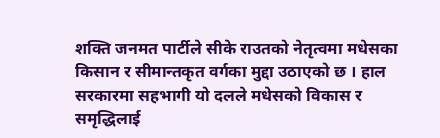शक्ति जनमत पार्टीले सीके राउतको नेतृत्वमा मधेसका किसान र सीमान्तकृत वर्गका मुद्दा उठाएको छ । हाल सरकारमा सहभागी यो दलले मधेसको विकास र समृद्धिलाई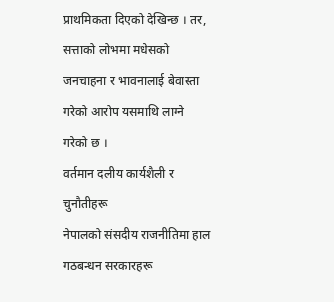प्राथमिकता दिएको देखिन्छ । तर, सत्ताको लोभमा मधेसको जनचाहना र भावनालाई बेवास्ता गरेको आरोप यसमाथि लाग्ने गरेको छ ।
वर्तमान दलीय कार्यशैली र चुनौतीहरू
नेपालको संसदीय राजनीतिमा हाल गठबन्धन सरकारहरू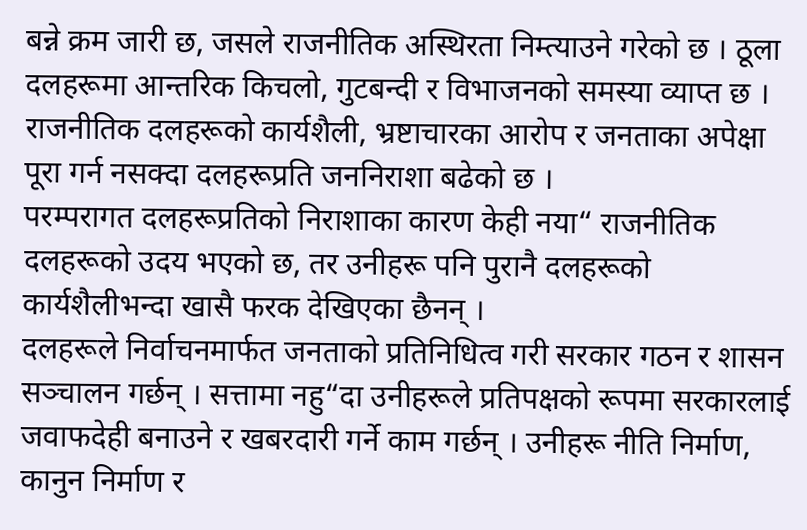बन्ने क्रम जारी छ, जसले राजनीतिक अस्थिरता निम्त्याउने गरेको छ । ठूला दलहरूमा आन्तरिक किचलो, गुटबन्दी र विभाजनको समस्या व्याप्त छ । राजनीतिक दलहरूको कार्यशैली, भ्रष्टाचारका आरोप र जनताका अपेक्षा पूरा गर्न नसक्दा दलहरूप्रति जननिराशा बढेको छ ।
परम्परागत दलहरूप्रतिको निराशाका कारण केही नया“ राजनीतिक दलहरूको उदय भएको छ, तर उनीहरू पनि पुरानै दलहरूको कार्यशैलीभन्दा खासै फरक देखिएका छैनन् ।
दलहरूले निर्वाचनमार्फत जनताको प्रतिनिधित्व गरी सरकार गठन र शासन सञ्चालन गर्छन् । सत्तामा नहु“दा उनीहरूले प्रतिपक्षको रूपमा सरकारलाई जवाफदेही बनाउने र खबरदारी गर्ने काम गर्छन् । उनीहरू नीति निर्माण, कानुन निर्माण र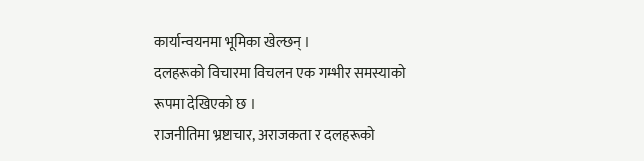कार्यान्वयनमा भूमिका खेल्छन् ।
दलहरूको विचारमा विचलन एक गम्भीर समस्याको रूपमा देखिएको छ ।
राजनीतिमा भ्रष्टाचार, अराजकता र दलहरूको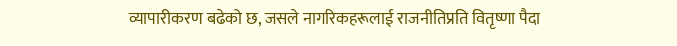व्यापारीकरण बढेको छ, जसले नागरिकहरूलाई राजनीतिप्रति वितृष्णा पैदा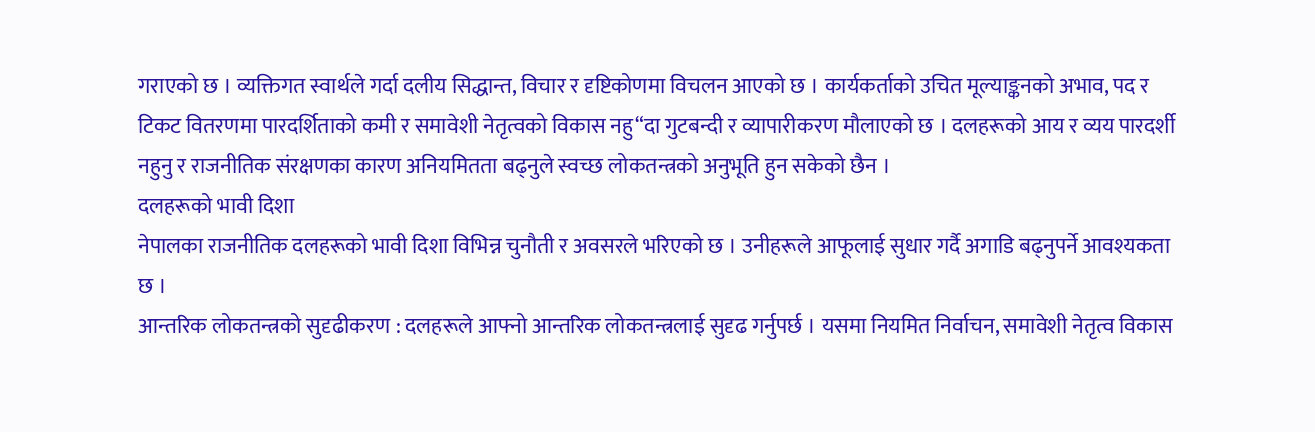गराएको छ । व्यक्तिगत स्वार्थले गर्दा दलीय सिद्धान्त, विचार र दृष्टिकोणमा विचलन आएको छ । कार्यकर्ताको उचित मूल्याङ्कनको अभाव, पद र टिकट वितरणमा पारदर्शिताको कमी र समावेशी नेतृत्वको विकास नहु“दा गुटबन्दी र व्यापारीकरण मौलाएको छ । दलहरूको आय र व्यय पारदर्शी नहुनु र राजनीतिक संरक्षणका कारण अनियमितता बढ्नुले स्वच्छ लोकतन्त्रको अनुभूति हुन सकेको छैन ।
दलहरूको भावी दिशा
नेपालका राजनीतिक दलहरूको भावी दिशा विभिन्न चुनौती र अवसरले भरिएको छ । उनीहरूले आफूलाई सुधार गर्दै अगाडि बढ्नुपर्ने आवश्यकता छ ।
आन्तरिक लोकतन्त्रको सुदृढीकरण : दलहरूले आफ्नो आन्तरिक लोकतन्त्रलाई सुदृढ गर्नुपर्छ । यसमा नियमित निर्वाचन, समावेशी नेतृत्व विकास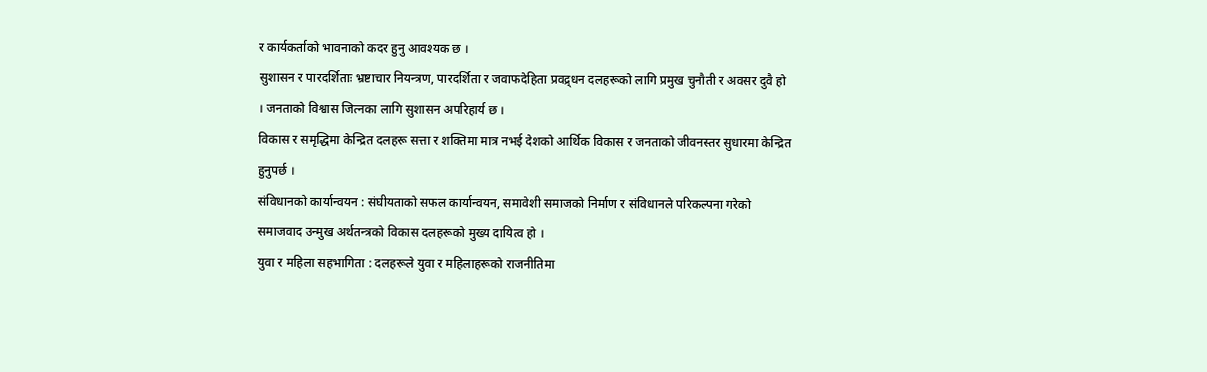र कार्यकर्ताको भावनाको कदर हुनु आवश्यक छ ।
सुशासन र पारदर्शिताः भ्रष्टाचार नियन्त्रण, पारदर्शिता र जवाफदेहिता प्रवद्र्धन दलहरूको लागि प्रमुख चुनौती र अवसर दुवै हो । जनताको विश्वास जित्नका लागि सुशासन अपरिहार्य छ ।
विकास र समृद्धिमा केन्द्रित दलहरू सत्ता र शक्तिमा मात्र नभई देशको आर्थिक विकास र जनताको जीवनस्तर सुधारमा केन्द्रित हुनुपर्छ ।
संविधानको कार्यान्वयन : संघीयताको सफल कार्यान्वयन, समावेशी समाजको निर्माण र संविधानले परिकल्पना गरेको समाजवाद उन्मुख अर्थतन्त्रको विकास दलहरूको मुख्य दायित्व हो ।
युवा र महिला सहभागिता : दलहरूले युवा र महिलाहरूको राजनीतिमा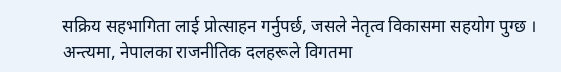सक्रिय सहभागिता लाई प्रोत्साहन गर्नुपर्छ, जसले नेतृत्व विकासमा सहयोग पुग्छ ।
अन्त्यमा, नेपालका राजनीतिक दलहरूले विगतमा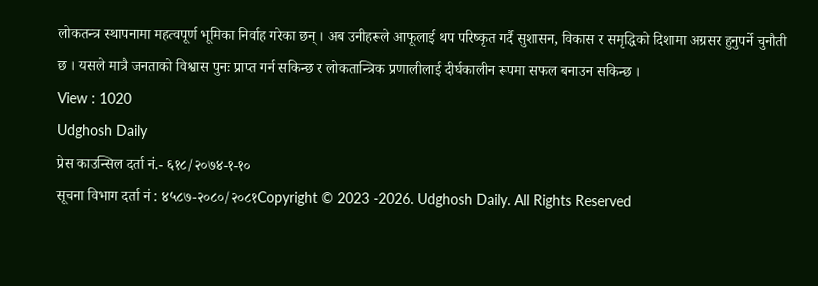लोकतन्त्र स्थापनामा महत्वपूर्ण भूमिका निर्वाह गरेका छन् । अब उनीहरूले आफूलाई थप परिष्कृत गर्दै सुशासन, विकास र समृद्धिको दिशामा अग्रसर हुनुपर्ने चुनौती छ । यसले मात्रै जनताको विश्वास पुनः प्राप्त गर्न सकिन्छ र लोकतान्त्रिक प्रणालीलाई दीर्घकालीन रूपमा सफल बनाउन सकिन्छ ।
View : 1020
Udghosh Daily
प्रेस काउन्सिल दर्ता नं.- ६१८/२०७४-१-१०
सूचना विभाग दर्ता नं : ४५८७-२०८०/२०८१Copyright © 2023 -2026. Udghosh Daily. All Rights Reserved